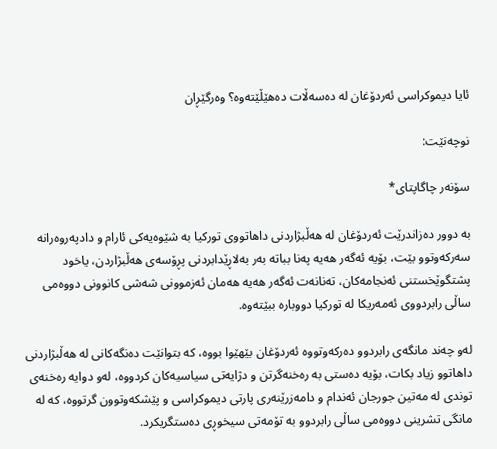ئایا‌ دیموكراسی ئه‌ردۆغان له‌ ده‌سه‌ڵات ده‌هێڵێته‌وه‌؟ وەرگێڕان

نوچەنێت:

سۆنه‌ر چاگاپتای*

به‌ دوور ده‌زاندرێت ئه‌ردۆغان له‌ هه‌ڵبژاردنی داهاتووی توركیا به‌ شێوه‌یه‌كی ئارام و دادپه‌روه‌رانه‌ سه‌ركه‌وتوو بێت، بۆیه‌ ئه‌گه‌ر هه‌یه‌ په‌نا بباته‌ به‌ر به‌لاڕێدابردنی پڕۆسه‌ی هه‌ڵبژاردن، یاخود پشتگوێخستنی ئه‌نجامه‌كان، ته‌نانه‌ت ئه‌گه‌ر هه‌یه‌ هه‌مان ئه‌زموونی شه‌شی كانوونی دووه‌می ساڵی رابردووی ئه‌مه‌ریكا له‌ توركیا دووباره‌ ببێته‌وه‌.

له‌و چه‌ند مانگه‌ی رابردوو ده‌ركه‌وتووه‌ ئه‌ردۆغان بێهێوا بووه‌، كه‌ بتوانێت ده‌نگه‌كانی له‌ هه‌ڵبژاردنی داهاتوو زیاد بكات، بۆیه‌ ده‌ستی به‌ ره‌خنه‌گرتن و دژایه‌تی سیاسیه‌كان كردووه‌، له‌و دوایه‌ ره‌خنه‌ی توندی له‌ مه‌تین جورجان ئه‌ندام و دامه‌زرێنه‌ری پارتی دیموكراسی و پێشكه‌وتوون گرتووه‌، كه‌ له‌ مانگی تشرینی دووه‌می ساڵی رابردوو به‌ تۆمه‌تی سیخوڕی ده‌ستگریكرد.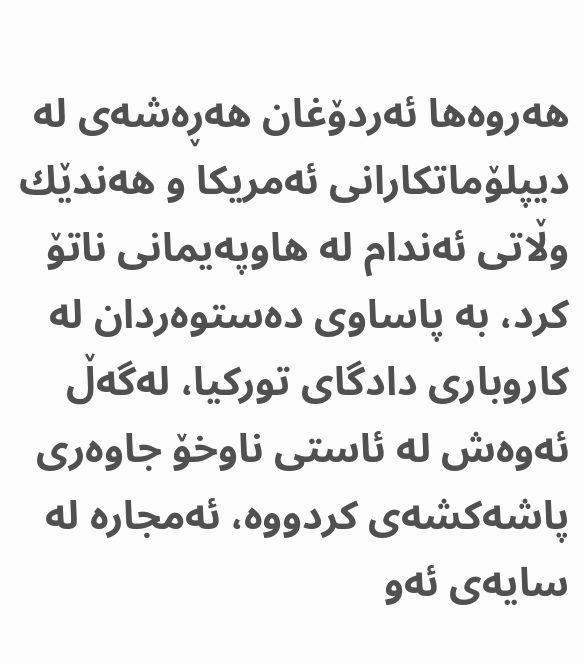هه‌روه‌ها ئه‌ردۆغان هه‌ڕه‌شه‌ی له‌ دیپلۆماتكارانی ئه‌مریكا و هه‌ندێك وڵاتی ئه‌ندام له‌ هاوپه‌یمانی ناتۆ كرد، به‌ پاساوی ده‌ستوه‌ردان له‌ كاروباری دادگای توركیا، له‌گه‌ڵ ئه‌وه‌ش له‌ ئاستی ناوخۆ جاوه‌ری پاشه‌كشه‌ی كردووه‌، ئه‌مجاره له‌ سایه‌ی ئه‌و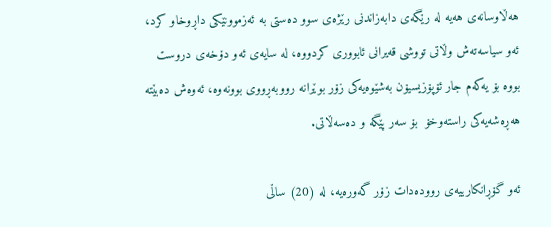هه‌ڵاوسانه‌ی هه‌یه‌‌ له‌ رێگه‌ی دابه‌زاندنی رێژه‌ی سوو ده‌ستی به‌ ئه‌زموونێكی داڕوخاو كرد، ئه‌و سیاسه‌ته‌ش وڵاتی تووشی قه‌یرانی ئابووری كردووه‌، له‌ سایه‌ی ئه‌و دۆخه‌ی دروست بووه‌ بۆ یه‌كه‌م جار ئۆپۆزیسیۆن به‌شێوه‌یه‌كی زۆر بوێرانه‌ رووبه‌ڕووی بوونه‌وه‌، ئه‌وه‌ش ده‌بێته‌ هه‌ڕه‌شه‌یه‌كی راسته‌وخۆ  بۆ سه‌ر پێگه‌ و ده‌سه‌ڵاتی.

ئه‌و گۆڕانكارییه‌ی رووده‌دات‌ زۆر گه‌وره‌یه‌، له‌ (20) ساڵی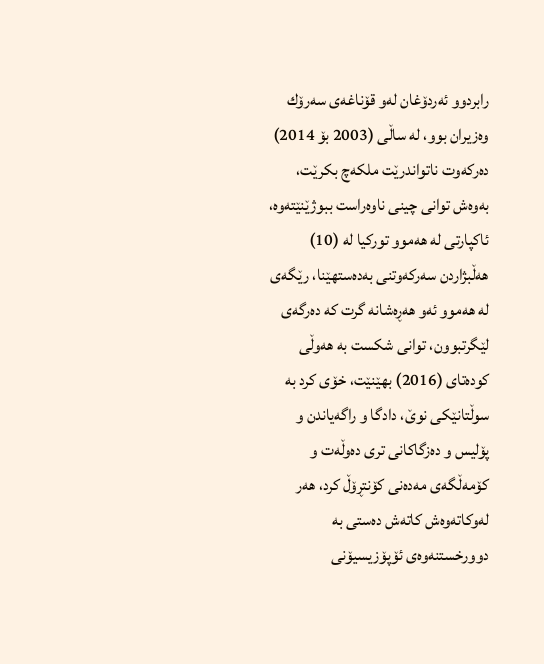رابردوو ئه‌ردۆغان له‌و قۆناغه‌ی سه‌رۆك وه‌زیران بوو، له‌ ساڵی (2003 بۆ 2014) ده‌ركه‌وت ناتواندرێت ملكه‌چ بكرێت، به‌وه‌ش توانی چینی ناوه‌راست ببوژێنێته‌وه‌، ئاكپارتی له‌ هه‌موو تورکیا له‌ (10) هه‌ڵبژاردن سه‌ركه‌وتنی به‌ده‌ستهێنا، رێگه‌ی له‌ هه‌موو ئه‌و هه‌ڕه‌شانه‌ گرت كه‌ ده‌رگه‌ی لێگرتبوون، توانی شكست به‌ هه‌وڵی كوده‌تای (2016) بهێنێت، خۆی كرد به‌ سوڵتانێكی نوێ، دادگا و راگه‌یاندن و پۆلیس و ده‌زگاكانی تری ده‌وڵه‌ت و كۆمه‌ڵگه‌ی مه‌ده‌نی كۆنتڕۆڵ كرد، هه‌ر له‌وكاته‌وه‌ش كاته‌ش ده‌ستی به‌ دوورخستنه‌وه‌ی ئۆپۆزیسیۆنی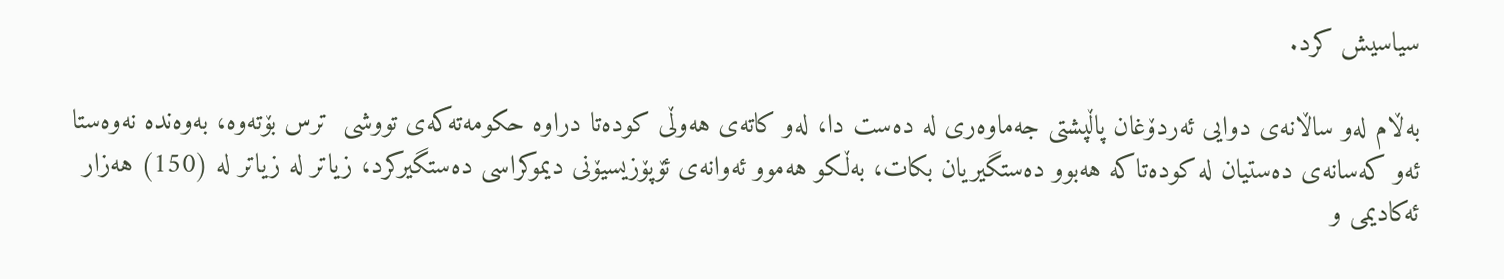سیاسیش كرد.

به‌ڵام له‌و ساڵانه‌ی دوایی ئه‌ردۆغان پاڵپشتی جه‌ماوه‌ری له‌ ده‌ست دا، له‌و كاته‌ی هه‌وڵی كوده‌تا دراوه‌ حكومه‌ته‌كه‌ی تووشی  ترس بۆته‌وه‌، به‌وه‌نده‌ نه‌وه‌ستا ئه‌و كه‌سانه‌ی ده‌ستیان له‌ كوده‌تاكه‌ هه‌بوو ده‌ستگیریان بكات، به‌ڵكو هه‌موو ئه‌وانه‌ی ئۆپۆزیسیۆنی دیموكراسی ده‌ستگیركرد، زیاتر له‌ زیاتر له‌ (150) هه‌زار ئه‌كادیمی و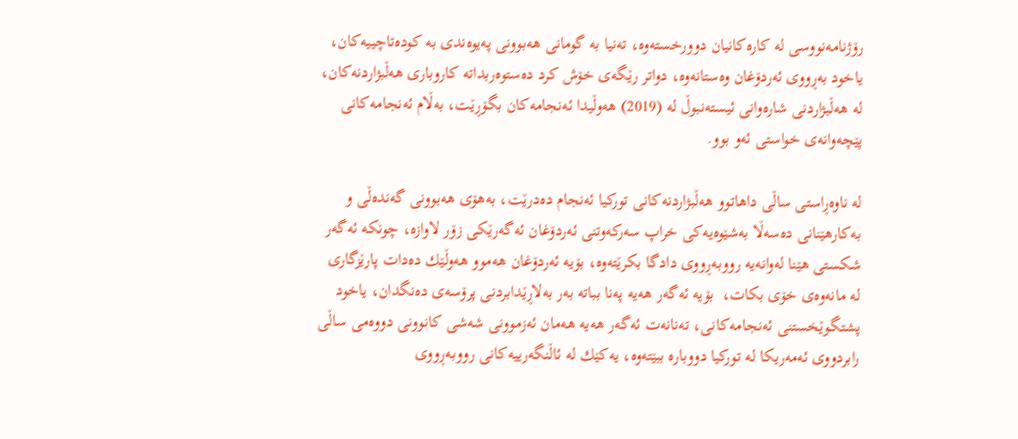رۆژنامه‌نووسی له‌ كاره‌كانیان دوورخسته‌وه‌، ته‌نیا به‌ گومانی هه‌بوونی په‌یوه‌ندی به‌ كوده‌تاچییه‌كان، یاخود به‌ڕووی ئه‌ردۆغان وه‌ستانه‌وه‌، دواتر رێگه‌ی خۆش كرد ده‌ستوه‌ربداته‌ كاروباری هه‌ڵبژاردنه‌كان، له‌ هه‌ڵبژاردنی شاره‌وانی ئیسته‌نبوڵ له‌ (2019) هه‌وڵیدا ئه‌نجامه‌كان بگۆڕێت، به‌ڵام ئه‌نجامه‌كانی پێچه‌وانه‌ی خواستی ئه‌و بوو.

له‌ ناوه‌ڕاستی ساڵی داهاتوو هه‌ڵبژاردنه‌كانی توركیا ئه‌نجام ده‌درێت، به‌هۆی هه‌بوونی گه‌نده‌ڵی و به‌كارهێنانی ده‌سه‌ڵا به‌شێوه‌یه‌كی خراپ سه‌ركه‌وتنی ئه‌ردۆغان ئه‌گه‌رێكی زۆر لاوازه‌، چونكه‌ ئه‌گه‌ر شكستی هێنا له‌وانه‌یه‌ رووبه‌ڕووی دادگا بكرێته‌وه‌، بۆیه‌ ئه‌ردۆغان هه‌موو هه‌وڵێك ده‌دات پارێزگاری له‌ مانه‌وه‌ی خۆی بكات،  بۆیه‌ ئه‌گه‌ر هه‌یه‌ په‌نا بباته‌ به‌ر به‌لاڕێدابردنی پرۆسه‌ی ده‌نگدان، یاخود پشتگوێخستنی ئه‌نجامه‌كانی، ته‌نانه‌ت ئه‌گه‌ر هه‌یه‌ هه‌مان ئه‌زموونی شه‌شی كانوونی دووه‌می ساڵی رابردووی ئه‌مه‌ریكا له‌ توركیا دووباره‌ ببێته‌وه‌، یه‌كێك له‌ ئاڵنگه‌رییه‌كانی رووبه‌ڕووی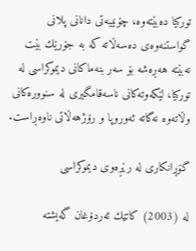توركیا ده‌بێته‌وه‌، چۆنییه‌تی دانانی پلانی گواستنه‌وه‌ی ده‌سه‌ڵاته‌ كه‌ به‌ جۆرێك بێت نه‌بێته‌ هه‌ڕه‌شه‌ بۆ سه‌ر بنه‌ماكانی دیموكراسی له‌ توركیا، لێكه‌وته‌كانی ناسه‌قامگیری له‌ سنووره‌كانی وڵاته‌وه‌ نه‌گاته‌ ئه‌وروپا و رۆژهه‌ڵاتی ناوه‌ڕاست.

گۆڕانكاری له‌ رێڕه‌وی دیموكراسی

له‌ (2003) كاتێك ئه‌ردۆغان گه‌یشته‌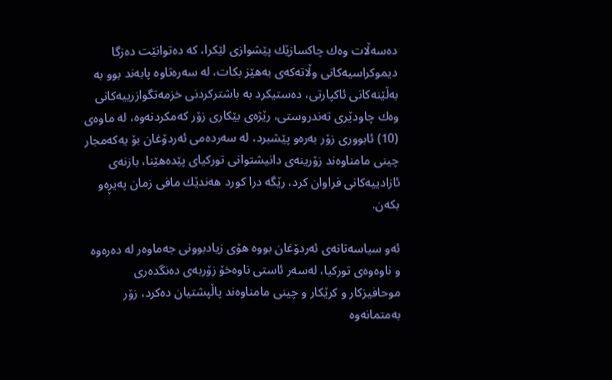ده‌سه‌ڵات وه‌ك چاكسازێك پێشوازی لێكرا، كه‌ ده‌توانێت ده‌زگا دیموكراسیه‌كانی وڵاته‌كه‌ی به‌هێز بكات، له‌ سه‌ره‌تاوه‌ پابه‌ند بوو به‌ به‌ڵێنه‌كانی ئاكپارتی، ده‌ستیكرد به‌ باشتركردنی خزمه‌تگوازرییه‌كانی وه‌ك چاودێری ته‌ندروستی، رێژه‌ی بێكاری زۆر كه‌مكردنه‌وه‌، له‌ ماوه‌ی (10) ئابووری زۆر به‌ره‌و پێشبرد، له‌ سه‌رده‌می ئه‌ردۆغان بۆ یه‌كه‌مجار چینی مامناوه‌ند زۆرینه‌ی دانیشتوانی توركیای پێده‌هێنا، بازنه‌ی ئازادییه‌كانی فراوان كرد، رێگه‌ درا كورد هه‌ندێك مافی زمان په‌یڕه‌و بكه‌ن.

ئه‌و سیاسه‌تانه‌ی ئه‌ردۆغان بووه‌ هۆی زیادبوونی جه‌ماوه‌ر له‌ ده‌ره‌وه‌ و ناوه‌وه‌ی توركیا، له‌سه‌ر ئاستی ناوه‌خۆ زۆربه‌ی ده‌نگده‌ری موحافیزكار و كرێكار و چینی مامناوه‌ند پاڵپشتیان ده‌كرد، زۆر به‌متمانه‌وه‌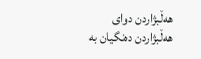هه‌ڵبژاردن دوای هه‌ڵبژاردن ده‌نگیان به‌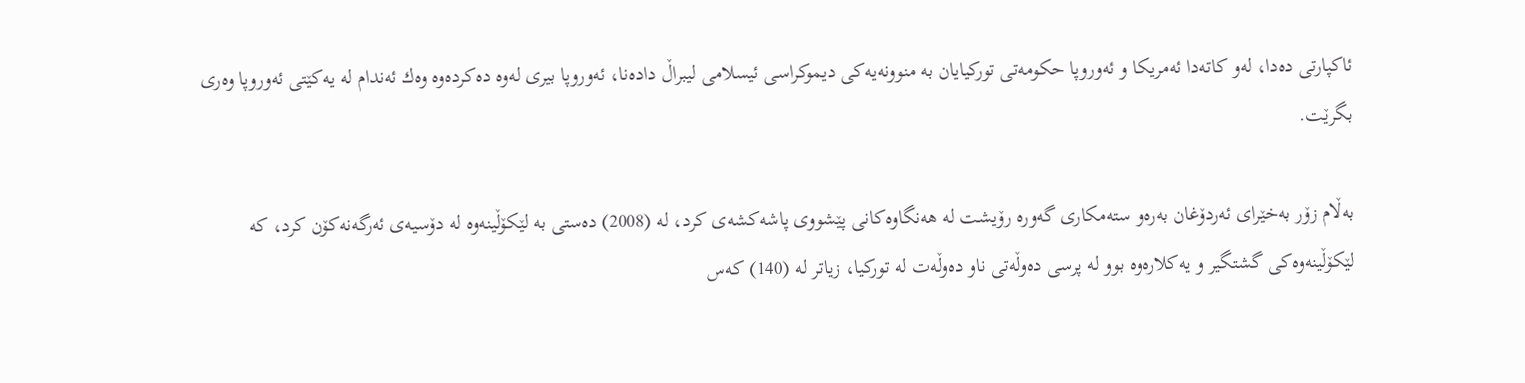ئاكپارتی ده‌دا، له‌و كاته‌دا ئه‌مریكا و ئه‌وروپا حكومه‌تی توركیایان به‌ منوونه‌یه‌كی دیموكراسی ئیسلامی لیبراڵ داده‌نا، ئه‌وروپا بیری له‌وه‌ ده‌كرده‌وه‌ وه‌ك ئه‌ندام له‌ یه‌كێتی ئه‌وروپا وه‌ری بگرێت.

به‌ڵام زۆر به‌خێرای ئه‌ردۆغان به‌ره‌و سته‌مكاری گه‌وره‌ رۆیشت له‌ هه‌نگاوه‌كانی پێشووی پاشه‌كشه‌ی كرد، له‌ (2008) ده‌ستی به‌ لێكۆڵینه‌وه‌ له‌ دۆسیه‌ی ئه‌رگه‌نه‌كۆن كرد، كه‌ لێكۆڵینه‌وه‌كی گشتگیر و یه‌كلاره‌وه‌ بوو له‌ پرسی ده‌وڵه‌تی ناو ده‌وڵه‌ت له‌ توركیا، زیاتر له‌ (140) كه‌س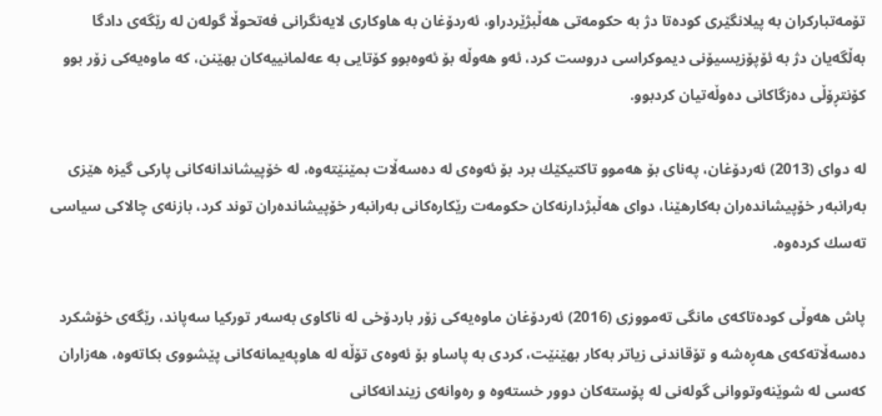تۆمه‌تباركران به‌ پیلانگێری كوده‌تا دژ به‌ حكومه‌تی هه‌ڵبژێردراو، ئه‌ردۆغان به‌ هاوكاری لایه‌نگرانی فه‌تحوڵا گوله‌ن له‌ رێگه‌ی دادگا به‌ڵگه‌یان دژ به‌ ئۆپۆزیسیۆنی دیموكراسی دروست كرد، ئه‌و هه‌وڵه‌ بۆ ئه‌وه‌بوو كۆتایی به‌ عه‌لمانییه‌كان بهێنن، كه‌ ماوه‌یه‌كی زۆر بوو كۆنتڕۆڵی ده‌زگاكانی ده‌وڵه‌تیان كردبوو.

له‌ دوای (2013) ئه‌ردۆغان، په‌نای بۆ هه‌موو تاكتیکێك برد بۆ ئه‌وه‌ی له‌ ده‌سه‌ڵات بمێنێته‌وه‌، له‌ خۆپیشاندانه‌كانى‌ پاركی گیزه‌ هێزی به‌رانبه‌ر خۆپیشانده‌ران به‌كارهێنا، دوای هه‌ڵبژدارنه‌كان حكومه‌ت رێكاره‌كانی به‌رانبه‌ر خۆپیشانده‌ران توند كرد، بازنه‌ی چالاكی سیاسی ته‌سك كرده‌وه‌.

پاش هه‌وڵی كوده‌تاكه‌ی مانگی ته‌مووزی (2016) ئه‌ردۆغان ماوه‌یه‌كی زۆر باردۆخی له‌ ناكاوی به‌سه‌ر توركیا سه‌پاند، رێگه‌ی خۆشكرد ده‌سه‌ڵاته‌كه‌ی هه‌ڕه‌شه‌ و تۆقاندنی زیاتر به‌كار بهێنێت، كردی به‌ پاساو بۆ ئه‌وه‌ی تۆڵه‌ له‌ هاوپه‌یمانه‌كانی پێشووی بكاته‌وه‌، هه‌زاران كه‌سی له‌ شوێنه‌وتووانی گوله‌نی له‌ پۆسته‌كان دوور خسته‌وه‌ و ره‌وانه‌ی زیندانه‌كانی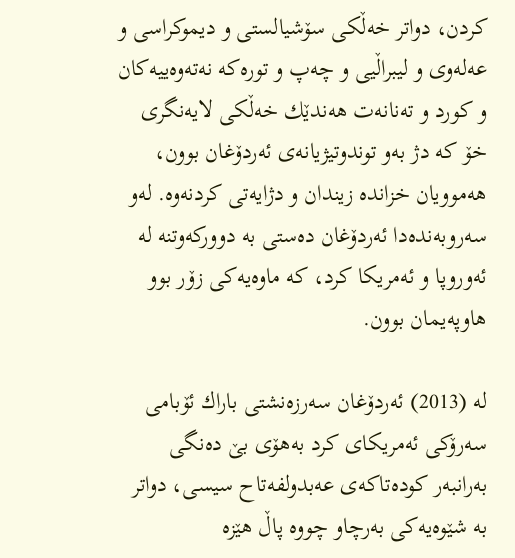كردن، دواتر خه‌ڵكی سۆشیالستی و دیموكراسی و عه‌له‌وی و لیبراڵیی و چه‌پ و توره‌كه‌ نه‌ته‌وه‌ییه‌كان و كورد و ته‌نانه‌ت هه‌ندێك خه‌ڵكی لایه‌نگری خۆ كه‌ دژ به‌و توندوتیژیانه‌ی ئه‌ردۆغان بوون، هه‌موویان خزانده‌ زیندان و دژایه‌تی كردنه‌وه‌. له‌و سه‌روبه‌نده‌دا ئه‌ردۆغان ده‌ستی به‌ دووركه‌وتنه‌ له‌ ئه‌وروپا و ئه‌مریكا كرد، كه‌ ماوه‌یه‌كی زۆر بوو‌ هاوپه‌یمان بوون.

له‌ (2013) ئه‌ردۆغان سه‌رزه‌نشتی باراك ئۆبامی سه‌رۆكی ئه‌مریكای كرد به‌هۆی بێ ده‌نگی به‌رانبه‌ر كوده‌تاكه‌ی عه‌بدولفه‌تاح سیسی، دواتر به‌ شێوه‌یه‌كی به‌رچاو چووه‌ پاڵ هێزه‌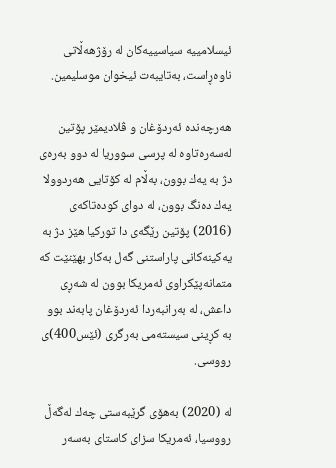ئیسلامییه‌ سیاسییه‌كان له‌ رۆژهه‌ڵاتی ناوه‌ڕاست، به‌تایبه‌ت ئیخوان موسلیمین.

هه‌رچه‌نده‌ ئه‌ردۆغان و ڤلادیمێر پۆتین له‌سه‌ره‌تاوه‌ له پرسی سووریا له‌ دوو به‌ره‌ی دژ به‌ یه‌ك بوون، به‌ڵام له‌ كۆتایی هه‌ردوولا یه‌ك ده‌نگ بوون، له‌ دوای كوده‌تاكه‌ی (2016) پۆتین رێگه‌ی دا توركیا هێز دژ به‌ یه‌كینه‌كانی پاراستنی گه‌ل به‌كار بهێنێت كه‌ متمانه‌پێكراوی ئه‌مریكا بوون له‌ شه‌ڕی داعش، له‌ به‌رانبه‌ردا ئه‌ردۆغان پابه‌ند بوو به‌ كڕینی سیسته‌می به‌رگری (ئێس400)ی رووسی.

له‌ (2020) به‌هۆی گرێبه‌ستی چه‌ك له‌گه‌ڵ رووسیا، ئه‌مریكا سزای كاستای به‌سه‌ر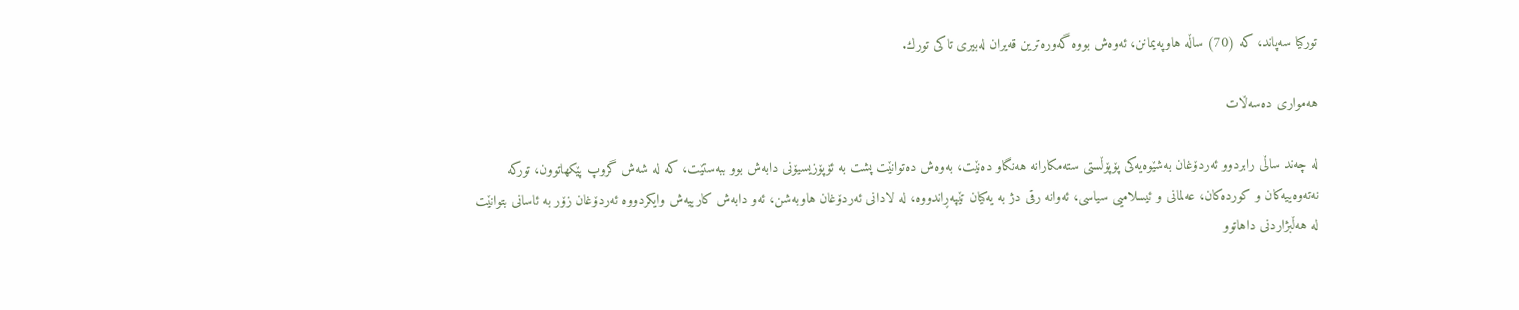توركیا سه‌پاند، كه‌ (70) ساڵه‌ هاوپه‌یمانن، ئه‌وه‌ش بووه‌ گه‌وره‌ترین قه‌یران له‌بیری تاكی تورك.

هه‌مواری ده‌سه‌ڵات

له‌ چه‌ند ساڵی رابردوو ئه‌ردۆغان به‌شێوه‌یه‌كی پۆپۆڵستی سته‌مكارانه‌ هه‌نگاو ده‌نێت، به‌وه‌ش ده‌توانێت پشت به‌ ئۆپۆزیسیۆنی دابه‌ش بوو ببه‌ستێت، كه‌ له‌ شه‌ش گروپ پێكهاتوون، توركه‌ نه‌ته‌وه‌ییه‌كان و كورده‌كان، عه‌لمانی و ئیسلامیی سیاسی، ئه‌وانه‌ رقی دژ به‌ یه‌كیان تێپه‌ڕاندووه‌، له‌ لادانی ئه‌ردۆغان هاوبه‌شن‌، ئه‌و دابه‌ش كارییه‌ش وایكردووه‌ ئه‌ردۆغان زۆر به‌ ئاسانی بتوانێت له‌ هه‌ڵبژاردنی داهاتوو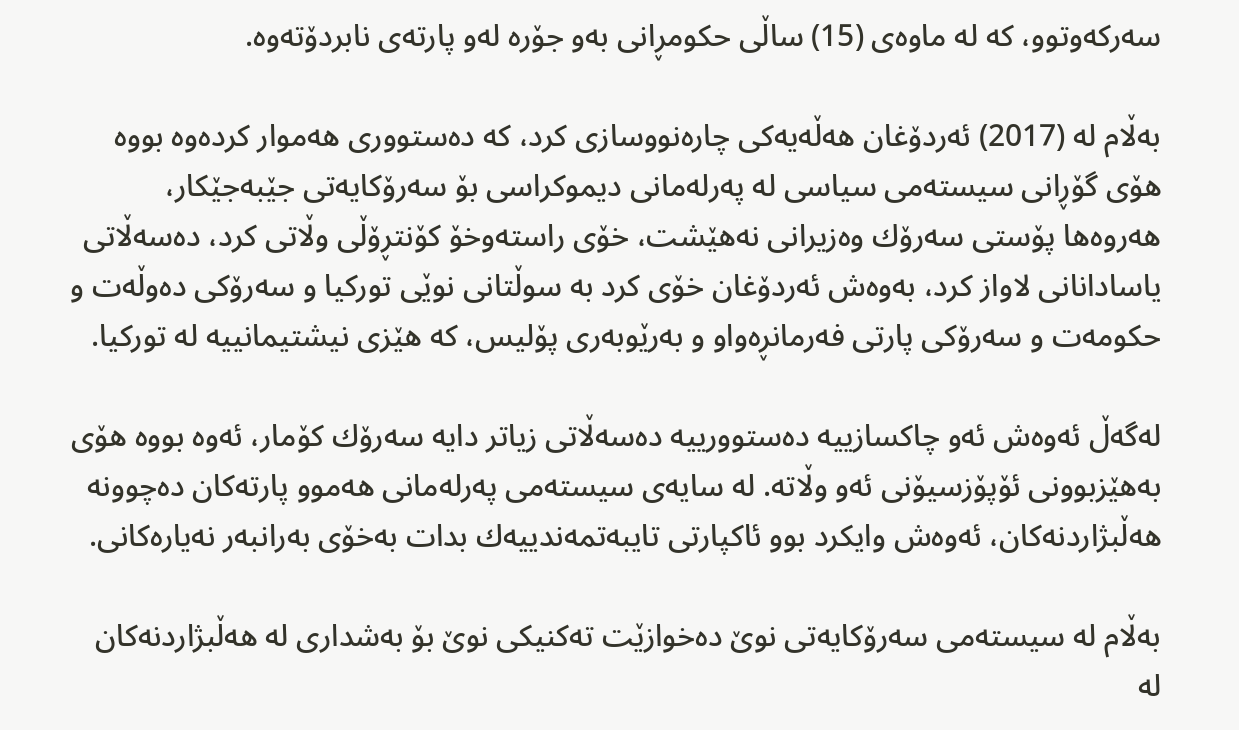سه‌ركه‌وتوو، كه‌ له‌ ماوه‌ی (15) ساڵی حكومڕانی به‌و جۆره‌ له‌و پارته‌ی نابردۆته‌وه‌.

به‌ڵام له‌ (2017) ئه‌ردۆغان هه‌ڵه‌یه‌كی چاره‌نووسازی كرد، كه‌ ده‌ستووری هه‌موار كرده‌وه‌ بووه‌ هۆی گۆڕانی سیسته‌می سیاسی له‌ په‌رله‌مانی دیموكراسی بۆ سه‌رۆكایه‌تی جێبه‌جێكار، هه‌روه‌ها پۆستی سه‌رۆك وه‌زیرانی نه‌هێشت، خۆی راسته‌وخۆ كۆنتڕۆڵی وڵاتی كرد، ده‌سه‌ڵاتی یاسادانانی لاواز كرد، به‌وه‌ش ئه‌ردۆغان خۆی كرد به‌ سوڵتانی نوێی توركیا و سه‌رۆكی ده‌وڵه‌ت و حكومه‌ت و سه‌رۆكی پارتی فه‌رمانڕه‌واو و به‌رێوبه‌ری پۆلیس، كه‌ هێزی نیشتیمانییه‌ له‌ توركیا.

له‌گه‌ڵ ئه‌وه‌ش ئه‌و چاكسازییه‌ ده‌ستوورییه‌ ده‌سه‌ڵاتی زیاتر دایه‌ سه‌رۆك كۆمار، ئه‌وه‌ بووه‌ هۆی به‌هێزبوونی ئۆپۆزسیۆنی ئه‌و وڵاته‌. له‌ سایه‌ی سیسته‌می په‌رله‌مانی هه‌موو پارته‌كان ده‌چوونه‌ هه‌ڵبژاردنه‌كان، ئه‌وه‌ش وایكرد بوو ئاكپارتی تایبه‌تمه‌ندییه‌ك بدات به‌خۆی به‌رانبه‌ر نه‌یاره‌كانی.

به‌ڵام له‌ سیسته‌می سه‌رۆكایه‌تی نوێ ده‌خوازێت ته‌كنیكی نوێ بۆ به‌شداری له‌ هه‌ڵبژاردنه‌كان له‌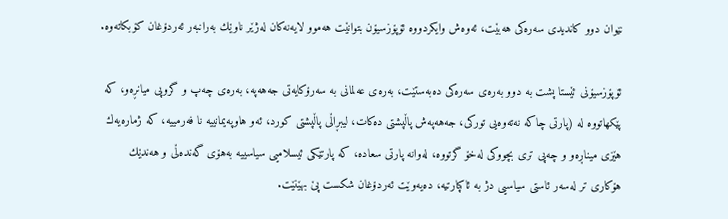نێوان دوو كاندیدی سه‌ره‌كی هه‌بێت، ئه‌وه‌ش وایكردووه‌ ئۆپۆزسیۆن بتوانێت هه‌موو لایه‌نه‌كان له‌ژێر ناوێك به‌رانبه‌ر ئه‌ردۆغان كۆبكاته‌وه‌.

ئۆپۆزسیۆنی ئێستا پشت به‌ دوو به‌ره‌ی سه‌ره‌كی ده‌به‌ستێت، به‌ره‌ی عه‌لمانی به‌ سه‌رۆكایه‌تی جه‌هه‌په‌، به‌ره‌ی چه‌پ و گروپی میانڕه‌و، كه‌ پێكهاتووه‌ له‌ (پارتی چاكه‌ نه‌ته‌وه‌یی توركی، جه‌هه‌په‌ش پاڵپشتی ده‌كات، لیبڕاڵی پاڵپشتی كورد، ئه‌و هاوپه‌یمانییه‌ نا فه‌رمییه‌، كه‌ ژماره‌یه‌ك هێزی میناڕه‌و و چه‌پی تری بچووكی له‌خۆ گرتووه‌، له‌وانه‌ پارتی سعاده‌، كه‌ پارتێكی ئیسلامیی سیاسییه‌ به‌هۆی گه‌نده‌ڵی و هه‌ندێك هۆكاری تر له‌سه‌ر ئاستی سیاسیی دژ به‌ ئاكپارتیه‌، ده‌یه‌وێت ئه‌ردۆغان شكست پێ بهێنێت.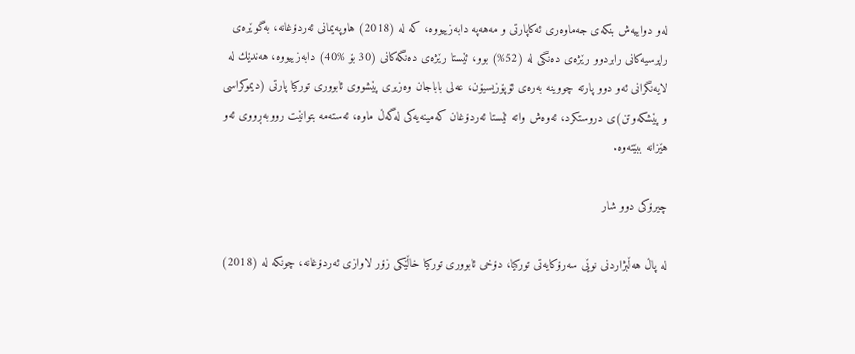له‌و دواییه‌ش بنكه‌ی جه‌ماوه‌ری ئه‌كاپارتی و مه‌هه‌په‌ دابه‌زییووه‌، كه‌ له‌ (2018) هاوپه‌یمانی ئه‌ردۆغانه‌، به‌گوێره‌ی راپرسیه‌كانی رابردوو رێژه‌ی ده‌نگی له‌ (52%) بوو، ئێستا رێژه‌ی ده‌نگه‌كانی (30 بۆ %40) دابه‌زییووه‌، هه‌ندێك له‌ لایه‌نگرانی ئه‌و دوو پارته‌ چووینه‌ به‌ره‌ی ئۆپۆزیسیۆن، عه‌لی باباجان وه‌زیری پێشووی ئابووری توركیا پارتی (دیموكراسی و پێشكه‌وتن)ی دروستكرد، ئه‌وه‌ش واته‌ ئێستا ئه‌ردۆغان كه‌مینه‌یه‌كی له‌گه‌ڵ ماوه‌، ئه‌سته‌مه‌ بتوانێت رووبه‌ڕووی ئه‌و هێزانه‌ ببێته‌وه‌.

چیرۆكی دوو شار

له‌ پاڵ هه‌ڵبژاردنی نوێی سه‌رۆكایه‌تی توركیا، دۆخی ئابووری توركیا خاڵێكی زۆر لاوازی ئه‌ردۆغانه‌، چونكه‌ له‌ (2018)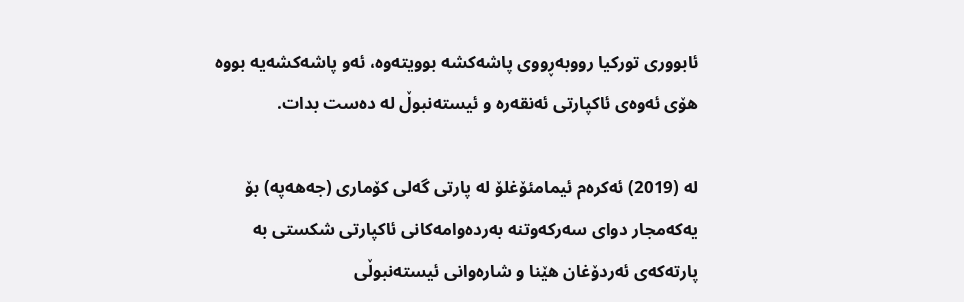ئابوورى توركيا رووبه‌ڕووی پاشه‌كشه‌ بوویته‌وه‌، ئه‌و پاشه‌كشه‌یه‌ بووه‌ هۆی ئه‌وه‌ی ئاكپارتی ئه‌نقه‌ره‌ و ئیسته‌نبوڵ له‌ ده‌ست بدات.

له‌ (2019) ئه‌كره‌م ئیمامئۆغلۆ له‌ پارتی گه‌لی كۆماری (جه‌هه‌په‌) بۆ یه‌كه‌مجار دوای سه‌ركه‌وتنه‌ به‌رده‌وامه‌كانی ئاكپارتی شكستی به‌ پارته‌كه‌ی ئه‌ردۆغان هێنا و شاره‌وانی ئیسته‌نبوڵی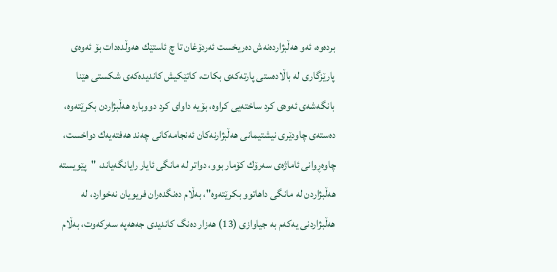برده‌وه‌، ئه‌و هه‌ڵبژارده‌نه‌ش ده‌ریخست ئه‌ردۆغان تا چ ئاستێك هه‌وڵده‌دات بۆ ئه‌وه‌ی پارێزگاری له‌ باڵاده‌ستی پارته‌كه‌ی بكات، كاتێكیش كاندیده‌كه‌ی شكستی هێنا بانگه‌شه‌ی ئه‌وه‌ی كرد ساخته‌یی كراوه‌، بۆیه‌ داوای كرد دووباره‌ هه‌ڵبژاردن بكرێته‌وه‌، ده‌سته‌ی چاودێری نیشتیمانی هه‌ڵبژارنه‌كان ئه‌نجامه‌كانی چه‌ند هه‌فته‌یه‌ك دواخست، چاوه‌ڕوانی ئاماژه‌ی سه‌رۆك كۆمار بوو، دواتر له‌ مانگی ئایار رایانگه‌یاند، "پێویسته‌ هه‌ڵبژاردن له‌ مانگی داهاتوو بكرێته‌وه‌"، به‌ڵام ده‌نگده‌ران فریویان نه‌خوارد، له‌ هه‌ڵبژاردنی یه‌كه‌م به‌ جیاوازی (13) هه‌زار ده‌نگ كاندیدی جه‌هه‌په‌ سه‌ركه‌وت، به‌ڵام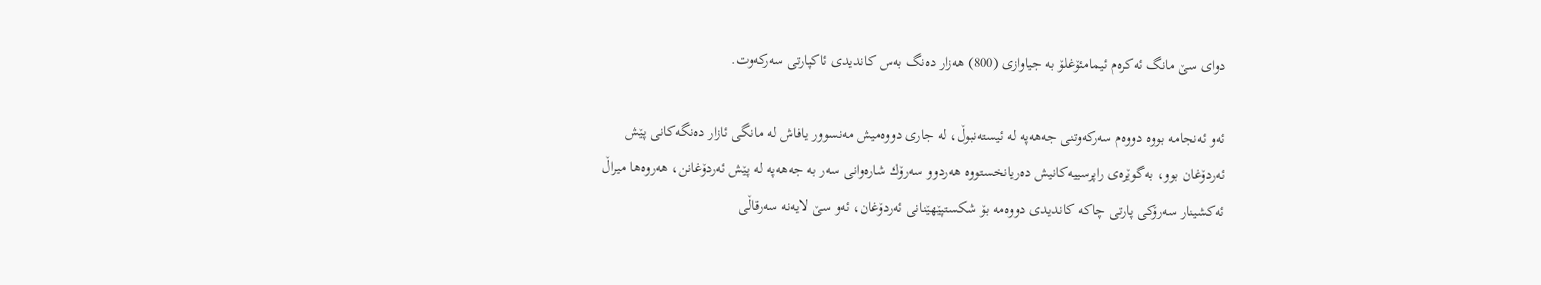دوای سێ مانگ ئه‌كره‌م ئیمامئۆغلۆ به‌ جیاوازی (800) هه‌زار ده‌نگ به‌س كاندیدی ئاكپارتی سه‌ركه‌وت.

ئه‌و ئه‌نجامه‌ بووه‌ دووه‌م سه‌ركه‌وتنی جه‌هه‌په‌ له‌ ئیسته‌نبوڵ، له‌ جاری دووه‌میش مه‌نسوور یافاش له‌ مانگی ئازار ده‌نگه‌كانی پێش ئه‌ردۆغان بوو‌، به‌گوێره‌ی راپرسییه‌كانیش ده‌ریانخستووه‌ هه‌ردوو سه‌رۆك شاره‌وانی سه‌ر به‌ جه‌هه‌په‌ له‌ پێش ئه‌ردۆغانن، هه‌روه‌ها میراڵ ئه‌كشینار سه‌رۆكی پارتی چاكه‌ كاندیدی دووه‌مه‌ بۆ شكستپێهێنانی ئه‌ردۆغان، ئه‌و سێ لایه‌نه‌ سه‌رقاڵی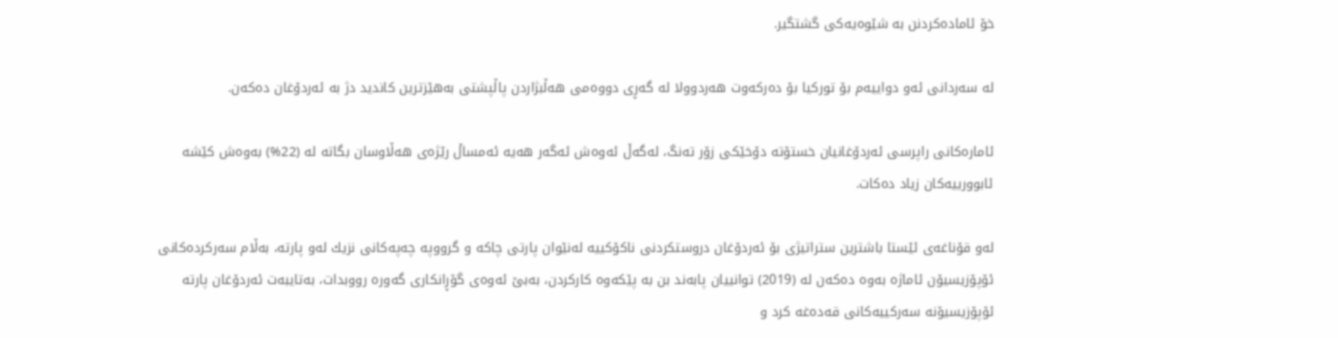خۆ ئاماده‌كردنن به‌ شێوه‌یه‌كی گشتگیر.

له‌ سه‌ردانی ئه‌و دواییه‌م بۆ توركیا بۆ ده‌ركه‌وت هه‌ردوولا له‌ گه‌ڕی دووه‌می هه‌ڵبژاردن پاڵپشتی به‌هێزترین كاندید دژ به‌ ئه‌ردۆغان ده‌كه‌ن.

ئاماره‌كانی راپرسی ئه‌ردۆغانیان خستۆته‌ دۆخێكی زۆر ته‌نگ، له‌گه‌ڵ ئه‌وه‌ش ئه‌گه‌ر هه‌یه‌ ئه‌مساڵ رێژه‌ی هه‌ڵاوسان بگاته‌ له‌ (22%) به‌وه‌ش كێشه‌ ئابوورییه‌كان زیاد ده‌كات.

له‌و قۆناغه‌ی ئێستا باشترین ستراتیژی بۆ ئه‌ردۆغان دروستكردنی ناكۆكییه‌ له‌نێوان پارتی چاكه‌ و گرووپه‌ چه‌په‌كانی نزیك له‌و پارته‌، به‌ڵام سه‌ركرده‌كانی ئۆپۆزیسیۆن ئاماژه‌ به‌وه‌ ده‌كه‌ن له‌ (2019) توانییان پابه‌ند بن به‌ پێكه‌وه‌ كاركردن، به‌بێ ئه‌وه‌ی گۆڕانكاری گه‌وره‌ رووبدات، به‌تایبه‌ت ئه‌ردۆغان پارته‌ ئۆپۆزیسیۆنه‌ سه‌ركییه‌كانی قه‌ده‌غه‌ كرد و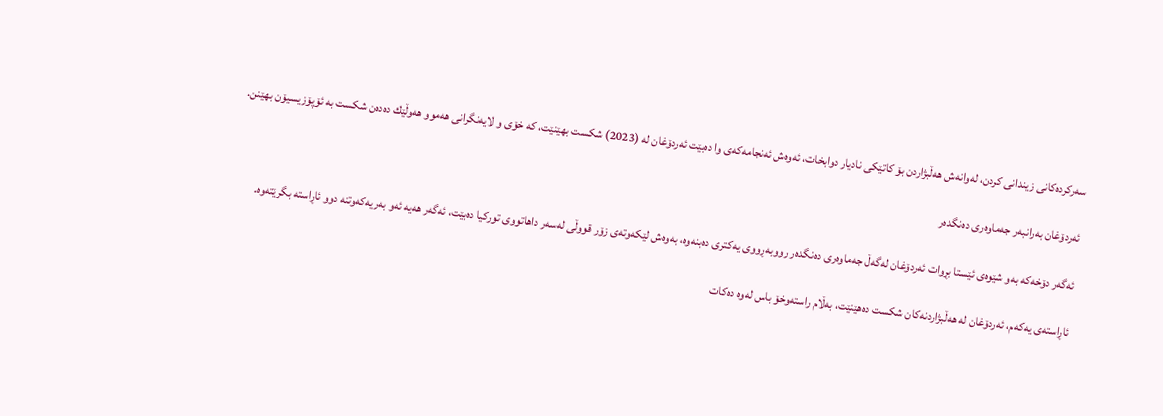سه‌ركرده‌كانی زیندانی كردن، له‌وانه‌ش هه‌ڵبژاردن بۆ كاتێكی نادیار دوابخات، ئه‌وه‌ش ئه‌نجامه‌كه‌ی وا ده‌بێت ئه‌ردۆغان له‌ (2023) شكست بهێنێت، كه‌ خۆی و لایه‌نگرانی هه‌موو هه‌وڵێك ده‌ده‌ن شكست به‌ ئۆپۆزیسیۆن بهێنن.

ئه‌ردۆغان به‌رانبه‌ر جه‌ماوه‌ری ده‌نگده‌ر

ئه‌گه‌ر دۆخه‌كه‌ به‌و شێوه‌ی ئێستا بڕوات ئه‌ردۆغان له‌گه‌ڵ جه‌ماوه‌ری ده‌نگده‌ر رووبه‌ڕووی یه‌كتری ده‌بنه‌وه‌، به‌وه‌ش لێكه‌وته‌ی زۆر قووڵی له‌سه‌ر داهاتووی توركیا ده‌بێت، ئه‌گه‌ر هه‌یه‌ ئه‌و به‌ریه‌كه‌وتنه‌ دوو ئاڕاسته‌ بگرێته‌وه‌.

ئاڕاسته‌ی یه‌كه‌م، ئه‌ردۆغان له‌ هه‌ڵبژاردنه‌كان شكست ده‌هێنێت، به‌ڵام راسته‌وخۆ باس له‌وه‌ ده‌كات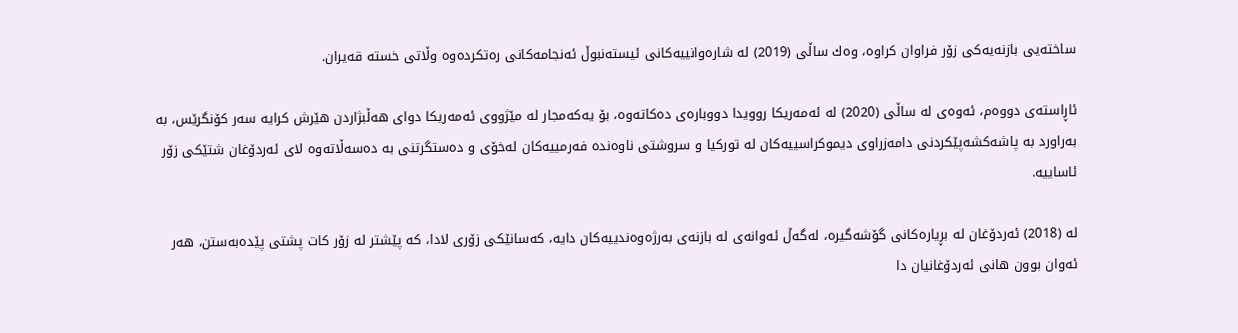ساخته‌یی بازنه‌یه‌كی زۆر فراوان كراوه‌، وه‌ك ساڵی (2019) له‌ شاره‌وانییه‌كانی ئیسته‌نبوڵ ئه‌نجامه‌كانی ره‌تكرده‌وه‌ وڵاتی خسته‌ قه‌یران.

ئاڕاسته‌ی دووه‌م، ئه‌وه‌ی له‌ ساڵی (2020) له‌ ئه‌مه‌ریكا روویدا دووباره‌ی ده‌كاته‌وه‌، بۆ یه‌كه‌مجار له‌ مێژووی ئه‌مه‌ریكا دوای هه‌ڵبژاردن هێرش كرایه‌ سه‌ر كۆنگرێس، به‌ به‌راورد به‌ پاشه‌كشه‌پێكردنی دامه‌زراوی دیموكراسییه‌كان له‌ توركیا و سروشتی ناوه‌نده‌ فه‌رمییه‌كان له‌خۆی و ده‌ستگرتنی به‌ ده‌سه‌ڵاته‌وه‌ لای ئه‌ردۆغان شتێكی زۆر ئاساییه‌.

له‌ (2018) ئه‌ردۆغان له‌ بڕیاره‌كانی گۆشه‌گیره‌، له‌گه‌ڵ ئه‌وانه‌ی له‌ بازنه‌ی به‌رژه‌وه‌ندییه‌كان دایه‌، كه‌سانێكی زۆری لادا، كه‌ پێشتر له‌ زۆر كات پشتی پێده‌به‌ستن، هه‌ر ئه‌وان بوون هانی ئه‌ردۆغانیان دا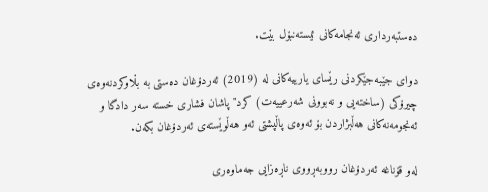ده‌ستبه‌رداری ئه‌نجامه‌كانی ئیسته‌نبۆل بێت.

دوای جێبه‌جێكردنی رێسای یارییه‌كانی له‌ (2019) ئه‌ردۆغان ده‌ستی به‌ بڵاوكردنه‌وه‌ی چیرۆكی (ساخته‌یی و نه‌بوونی شه‌رعییه‌ت) كرد" پاشان فشاری خسته‌ سه‌ر دادگا و ئه‌نجومه‌نه‌كانی هه‌ڵبژاردن بۆ ئه‌وه‌ی پاڵپشتی ئه‌و هه‌ڵوێسته‌ی ئه‌ردۆغان بكه‌ن.

له‌و قۆناغه‌ ئه‌ردۆغان رووبه‌ڕووی ناڕه‌زایی جه‌ماوه‌ری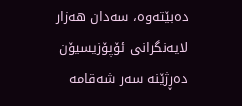ده‌بێته‌وه‌، سه‌دان هه‌زار لایه‌نگرانی ئۆپۆزیسیۆن ده‌ڕژێنه‌ سه‌ر شه‌قامه‌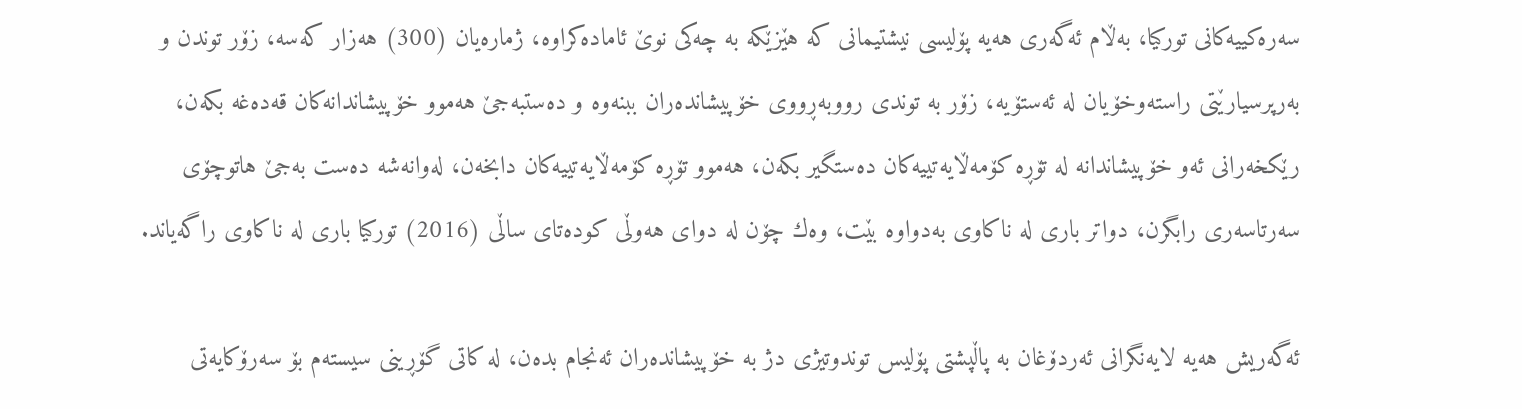سه‌ره‌كییه‌كانی توركیا، به‌ڵام ئه‌گه‌ری هه‌یه‌ پۆلیسی نیشتیمانی كه‌ هێزێكه‌ به‌ چه‌كی نوێ ئاماده‌كراوه‌، ژماره‌یان (300) هه‌زار كه‌سه‌، زۆر توندن و به‌رپرسیارێتی راسته‌وخۆیان له‌ ئه‌ستۆیه‌، زۆر به‌ توندی رووبه‌ڕووی خۆپیشانده‌ران ببنه‌وه‌ و ده‌ستبه‌جێ هه‌موو خۆپیشاندانه‌كان قه‌ده‌غه‌ بكه‌ن، رێكخه‌رانی ئه‌و خۆپیشاندانه‌ له‌ تۆڕه‌ كۆمه‌ڵایه‌تییه‌كان ده‌ستگیر بكه‌ن، هه‌موو تۆڕه‌ كۆمه‌ڵایه‌تییه‌كان دابخه‌ن، له‌وانه‌شه‌ ده‌ست به‌جێ هاتوچۆی سه‌رتاسه‌ری رابگرن، دواتر باری له‌ ناكاوی به‌دواوه‌ بێت، وه‌ك چۆن له‌ دوای هه‌وڵی كوده‌تای ساڵی (2016) توركیا باری له‌ ناكاوی راگه‌یاند.

ئه‌گه‌ریش هه‌یه‌ لایه‌نگرانی ئه‌ردۆغان به‌ پاڵپشتی پۆلیس توندوتیژی دژ به‌ خۆپیشانده‌ران ئه‌نجام بده‌ن، له‌ كاتی گۆڕینی سیسته‌م بۆ سه‌رۆكایه‌تی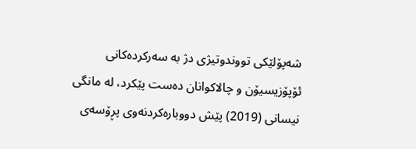شه‌پۆلێكی تووندوتیژی دژ به‌ سه‌ركرده‌كانی ئۆپۆزیسیۆن و چالاكوانان ده‌ست پێكرد، له‌ مانگی نیسانی (2019) پێش دووباره‌كردنه‌وی پڕۆسه‌ی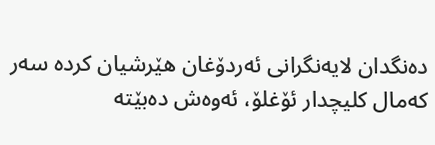ده‌نگدان لایه‌نگرانی ئه‌ردۆغان هێرشیان كرده‌ سه‌ر كه‌مال كلیچدار ئۆغلۆ، ئه‌وه‌ش ده‌بێته‌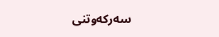سه‌ركه‌وتنی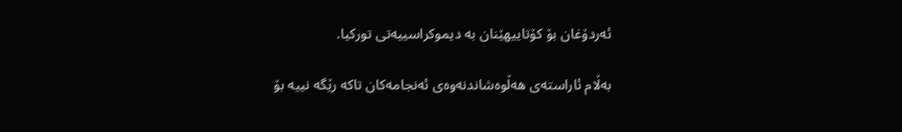ئه‌ردۆغان بۆ كۆتاییهێنان به‌ دیموكراسییه‌تی توركیا.

به‌ڵام ئاراسته‌ی هه‌ڵوه‌شاندنه‌وه‌ی ئه‌نجامه‌كان تاكه‌ رێگه‌ نییه‌ بۆ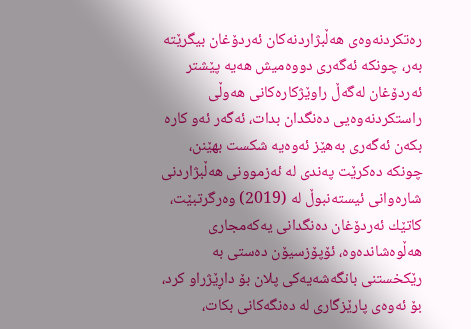ره‌تكردنه‌وه‌ی هه‌ڵبژاردنه‌كان ئه‌ردۆغان بیگرێته‌ به‌ر، چونكه‌ ئه‌گه‌ری دووه‌میش هه‌یه‌ پێشتر ئه‌ردۆغان له‌گه‌ڵ راوێژكاره‌كانی هه‌وڵی راستكردنه‌وه‌یی ده‌نگدان بدات، ئه‌گه‌ر ئه‌و كاره‌ بكه‌ن ئه‌گه‌ری به‌هێز ئه‌وه‌یه‌ شكست بهێنن، چونكه‌ ده‌كرێت په‌ندی له‌ ئه‌زموونی هه‌ڵبژاردنی شاره‌وانی ئیسته‌نبوڵ له‌ (2019) وه‌رگرتبێت، كاتێك ئه‌ردۆغان ده‌نگدانی یه‌كه‌مجاری هه‌ڵوه‌شانده‌وه‌، ئۆپۆزسیۆن ده‌ستی به‌ رێكخستنی بانگه‌شه‌یه‌كی پلان بۆ داڕێژراو كرد، بۆ ئه‌وه‌ی پارێزگاری له‌ ده‌نگه‌كانی بكات،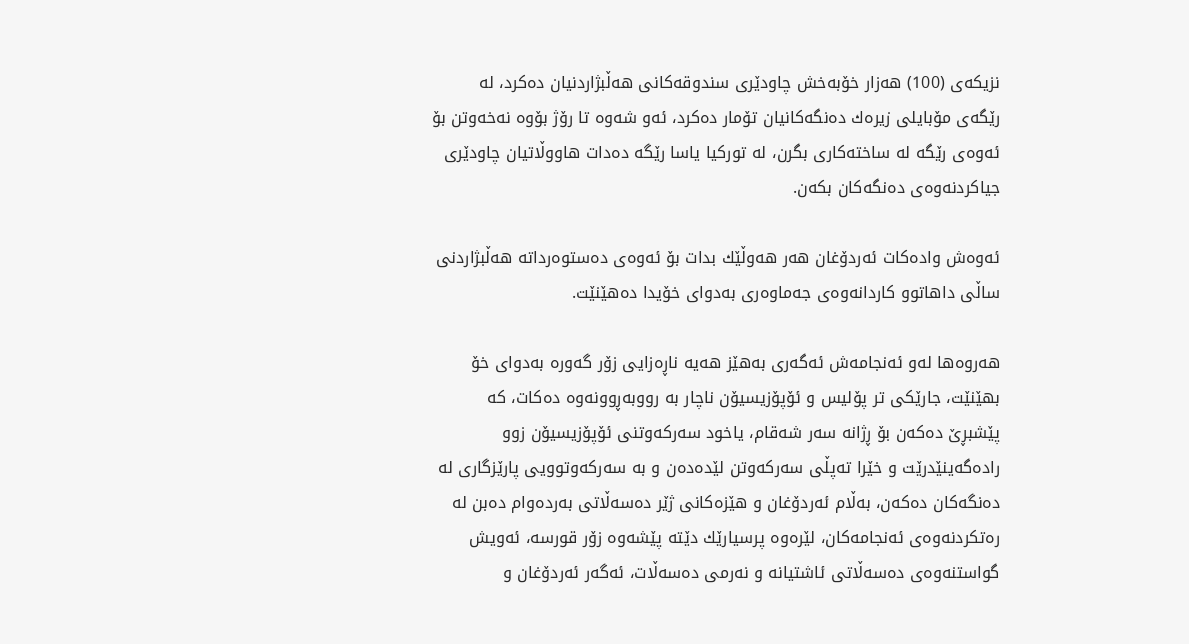نزیكه‌ی (100) هه‌زار خۆبه‌خش چاودێری سندوقه‌كانی هه‌ڵبژاردنیان ده‌كرد، له‌ رێگه‌ی مۆبایلی زیره‌ك ده‌نگه‌كانیان تۆمار ده‌كرد، ئه‌و شه‌وه‌ تا رۆژ بۆوه‌ نه‌خه‌وتن بۆ ئه‌وه‌ی رێگه‌ له‌ ساخته‌كاری بگرن، له‌ توركیا یاسا رێگه‌ ده‌دات هاووڵاتیان چاودێری جیاكردنه‌وه‌ی ده‌نگه‌كان بكه‌ن.

ئه‌وه‌ش واده‌كات ئه‌ردۆغان هه‌ر هه‌وڵێك بدات بۆ ئه‌وه‌ی ده‌ستوه‌رداته‌ هه‌ڵبژاردنی ساڵی داهاتوو كاردانه‌وه‌ی جه‌ماوه‌ری به‌دوای خۆیدا ده‌هێنێت.

هه‌روه‌ها له‌و ئه‌نجامه‌ش ئه‌گه‌ری به‌هێز هه‌یه‌ ناڕه‌زایی زۆر گه‌وره‌ به‌دوای خۆ بهێنێت، جارێكی تر پۆلیس و ئۆپۆزیسیۆن ناچار به‌ رووبه‌ڕوونه‌وه‌ ده‌كات، كه‌ پێشبڕێ ده‌كه‌ن بۆ ڕژانه‌ سه‌ر شه‌قام، یاخود سه‌ركه‌وتنی ئۆپۆزیسیۆن زوو راده‌گه‌ینێدرێت و خێرا ته‌پڵی سه‌ركه‌وتن لێده‌ده‌ن و به‌ سه‌ركه‌وتوویی پارێزگاری له‌ ده‌نگه‌كان ده‌كه‌ن، به‌ڵام ئه‌ردۆغان و هێزه‌كانی ژێر ده‌سه‌ڵاتی به‌رده‌وام ده‌بن له‌ ره‌تكردنه‌وه‌ی ئه‌نجامه‌كان، لێره‌وه‌ پرسیارێك دێته‌ پێشه‌وه‌ زۆر قورسه‌، ئه‌ویش گواستنه‌وه‌ی ده‌سه‌ڵاتی ئاشتیانه‌ و نه‌رمی ده‌سه‌ڵات، ئه‌گه‌ر ئه‌ردۆغان و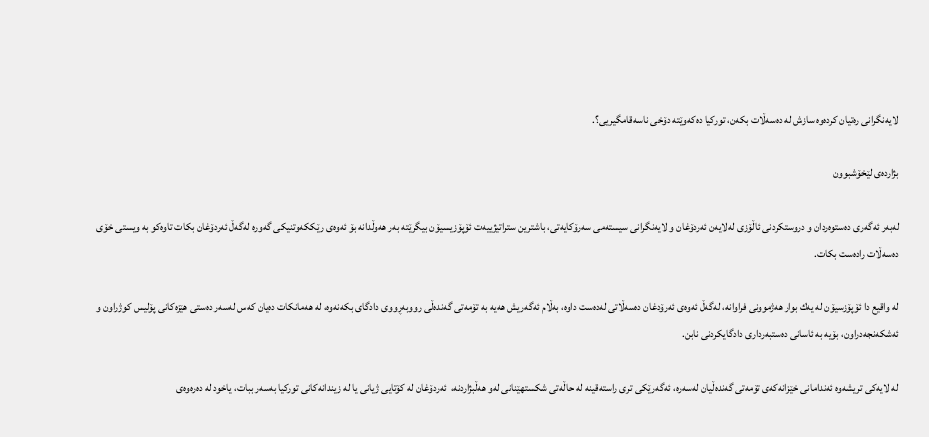لایه‌نگرانی ره‌تیان كرده‌وه‌ سازش له‌ ده‌سه‌ڵات بكه‌ن، توركیا ده‌كه‌وێته‌ دۆخی ناسه‌قامگیریی؟.

بژارده‌ی لێخۆشبوون

له‌به‌ر ئه‌گه‌ری ده‌ستوه‌ردان و دروستكردنی ئاڵۆزی له‌لایه‌ن ئه‌ردۆغان و لایه‌نگرانی سیسته‌می سه‌رۆكایه‌تی، باشترین ستراتیژییه‌ت ئۆپۆزیسیۆن بیگرێته‌ به‌ر هه‌وڵدانه‌ بۆ ئه‌وه‌ی رێككه‌وتنیكی گه‌وره‌ له‌گه‌ڵ ئه‌ردۆغان بكات تاوه‌كو به‌ ویستی خۆی ده‌سه‌ڵات راده‌ست بكات.

له‌ واقیع دا ئۆپۆزسیۆن له‌ یه‌ك بوار هه‌ژموونی فراوانه‌، له‌گه‌ڵ ئه‌وه‌ی ئه‌رۆدغان ده‌سه‌ڵاتی له‌ده‌ست داوه‌، به‌ڵام ئه‌گه‌ریش هه‌یه‌ به‌ تۆمه‌تی گه‌نده‌ڵی رووبه‌ڕووی دادگای بكه‌نه‌وه‌‌، له‌ هه‌مانكات ده‌یان كه‌س له‌سه‌ر ده‌ستی هێزه‌كانی پۆلیس كوژراون و ئه‌شكه‌نجه‌دراون، بۆیه‌ به‌ ئاسانی ده‌ستبه‌رداری دادگایكردنی نابن.

له‌ لایه‌كی تریشه‌وه‌ ئه‌ندامانی خێزانه‌كه‌ی تۆمه‌تی گه‌نده‌ڵیان له‌سه‌ره‌، ئه‌گه‌رێكی تری راسته‌قینه‌ له‌ حاڵه‌تی شكستهێنانی له‌و هه‌ڵبژاردنه‌،  ئه‌ردۆغان له‌ كۆتایی ژیانی یا له‌ زیندانه‌كانی توركیا به‌سه‌ر ببات، یاخود له‌ ده‌ره‌وه‌ی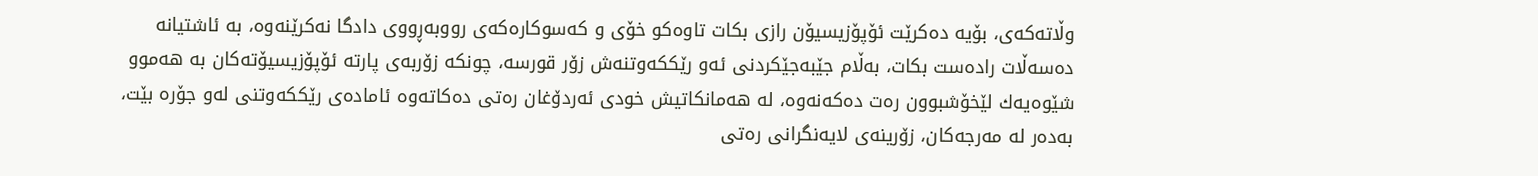وڵاته‌كه‌ی، بۆیه‌ ده‌كرێت ئۆپۆزیسیۆن رازی بكات تاوه‌كو خۆی و كه‌سوكاره‌كه‌ی رووبه‌ڕووی دادگا نه‌كرێنه‌وه‌، به‌ ئاشتیانه‌ ده‌سه‌ڵات راده‌ست بكات، به‌ڵام جێبه‌جێكردنی ئه‌و رێككه‌وتنه‌ش زۆر قورسه‌، چونكه‌ زۆربه‌ی پارته‌ ئۆپۆزیسیۆته‌كان به‌ هه‌موو شێوه‌یه‌ك لێخۆشبوون ره‌ت ده‌كه‌نه‌وه‌، له‌ هه‌مانكاتیش خودی ئه‌ردۆغان ره‌تی ده‌كاته‌وه‌ ئاماده‌ی رێككه‌وتنی له‌و جۆره‌ بێت، به‌ده‌ر له‌ مه‌رجه‌كان، زۆرینه‌ی‌ لایه‌نگرانی ره‌تی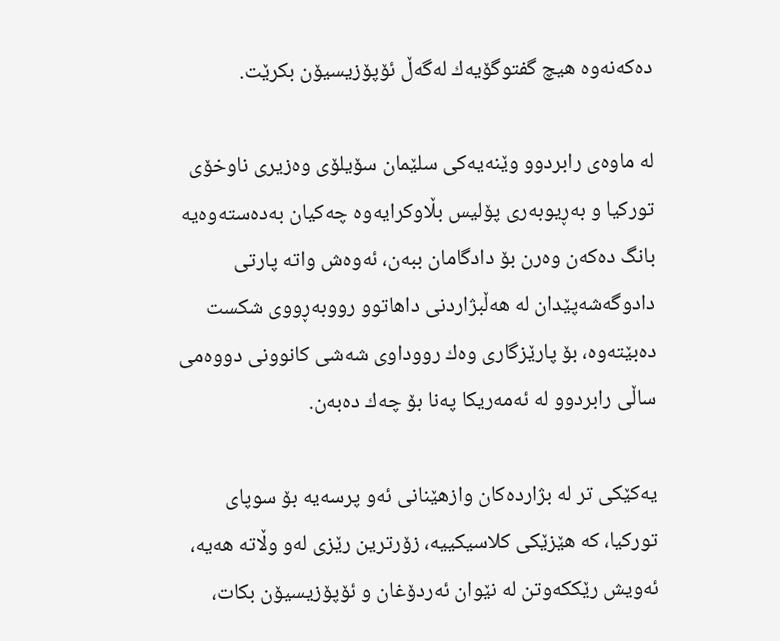ده‌كه‌نه‌وه‌ هیچ گفتوگۆیه‌ك له‌گه‌ڵ ئۆپۆزیسیۆن بكرێت.

له‌ ماوه‌ی رابردوو وێنه‌یه‌كی سلێمان سۆیلۆی وه‌زیری ناوخۆی توركیا و به‌ڕیوبه‌ری پۆلیس بڵاوكرایه‌وه‌ چه‌كیان به‌ده‌سته‌وه‌یه‌ بانگ ده‌كه‌ن وه‌رن بۆ دادگامان ببه‌ن، ئه‌وه‌ش واته‌ پارتی دادوگه‌شه‌پێدان له‌ هه‌ڵبژاردنی داهاتوو رووبه‌ڕووی شكست ده‌بێته‌وه‌، بۆ پارێزگاری وه‌ك رووداوی شه‌شی كانوونی دووه‌می ساڵی رابردوو له‌ ئه‌مه‌ریكا په‌نا بۆ چه‌ك ده‌به‌ن.

یه‌كێكی تر له‌ بژارده‌كان وازهێنانی ئه‌و پرسه‌یه‌ بۆ سوپای توركیا، كه‌ هێزێكی كلاسیكییه‌، زۆرترین رێزی له‌و وڵاته‌ هه‌یه‌، ئه‌ویش رێككه‌وتن له‌ نێوان ئه‌ردۆغان و ئۆپۆزیسیۆن بكات،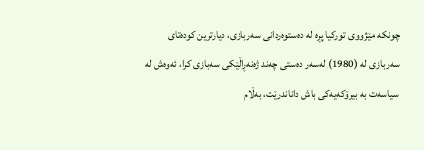چونكه‌ مێژووی توركیا پڕه‌ له‌ ده‌ستوه‌ردانی سه‌ربازی، دیارترین كوده‌تای سه‌ربازی له‌ (1980) له‌سه‌ر ده‌ستی چه‌ند ژه‌نه‌ڕاڵێكی سه‌بازی كرا، ئه‌وه‌ش له‌ سیاسه‌ت به‌ بیرۆكه‌یه‌كی باش داناندرێت، به‌ڵام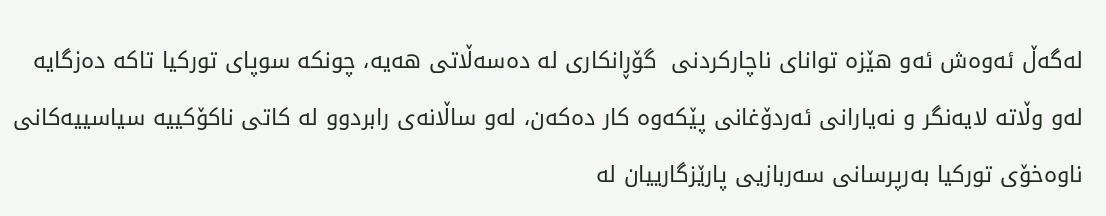له‌گه‌ڵ ئه‌وه‌ش ئه‌و هێزه‌ توانای ناچاركردنی  گۆڕانكاری له‌ ده‌سه‌ڵاتی هه‌یه‌، چونكه‌ سوپای توركیا تاكه‌ ده‌زگایه‌ له‌و وڵاته‌ لایه‌نگر و نه‌یارانی ئه‌ردۆغانی پێكه‌وه‌ كار ده‌كه‌ن، له‌و ساڵانه‌ی رابردوو له‌ كاتی ناكۆكییه‌ سیاسییه‌كانی ناوه‌خۆی توركیا به‌رپرسانی سه‌ربازیی پارێزگارییان له‌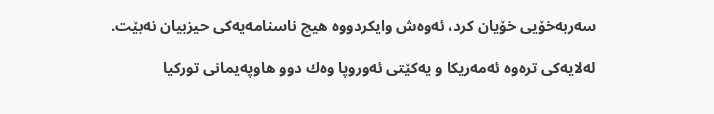سه‌ربه‌خۆیی خۆیان كرد، ئه‌وه‌ش وایكردووه‌ هیچ ناسنامه‌یه‌كی حیزبیان نه‌بێت.

له‌لایه‌كی تره‌وه‌ ئه‌مه‌ریكا و یه‌كێتی ئه‌وروپا وه‌ك دوو هاوپه‌یمانی توركیا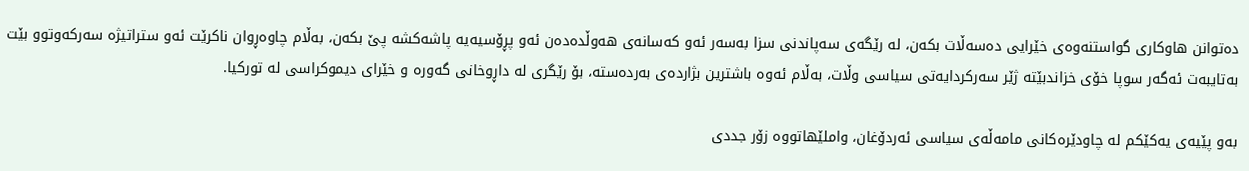ده‌توانن هاوكاری گواستنه‌وه‌ی خێرایی ده‌سه‌ڵات بكه‌ن، له‌ رێگه‌ی سه‌پاندنی سزا به‌سه‌ر ئه‌و كه‌سانه‌ی هه‌وڵده‌ده‌ن ئه‌و پڕۆسیه‌یه‌ پاشه‌كشه‌ پێ بكه‌ن، به‌ڵام چاوه‌ڕوان ناكرێت ئه‌و ستراتیژه‌ سه‌ركه‌وتوو بێت به‌تایبه‌ت ئه‌گه‌ر سوپا خۆی خزاندبێته‌ ژێر سه‌ركردایه‌تی سیاسی وڵات، به‌ڵام ئه‌وه‌ باشترین بژارده‌ی به‌رده‌سته‌، بۆ رێگری له‌ داڕوخانی گه‌وره‌ و خێرای دیموكراسی له‌ توركیا.

به‌و پێیه‌ی یه‌كێكم له‌ چاودێره‌كانی مامه‌ڵه‌ی سیاسی ئه‌ردۆغان، واملێهاتووه‌ زۆر جددی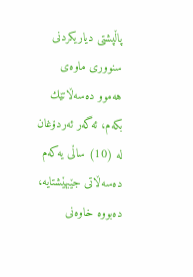پاڵپشتی دیاریكردنی سنووری ماوه‌ی هه‌موو ده‌سه‌ڵاتێك بكه‌م، ئه‌گه‌ر ئه‌ردۆغان له‌ (10) ساڵی یه‌كه‌م ده‌سه‌ڵاتی جێبهێشتایه‌، ده‌بووه‌ خاوه‌نی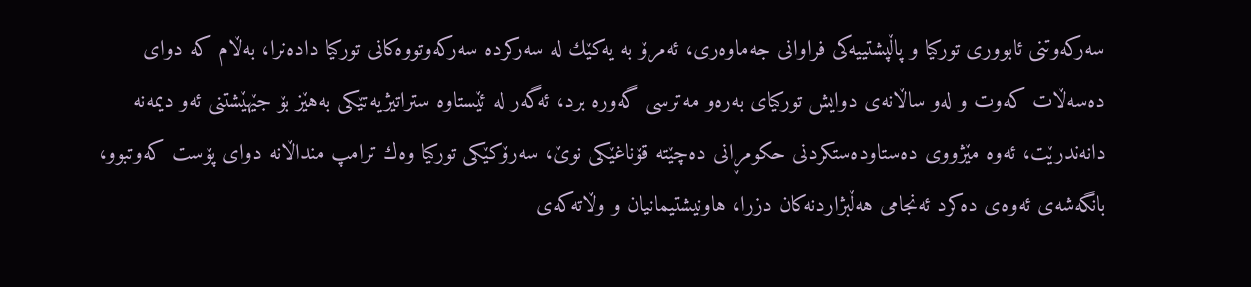سه‌ركه‌وتنی ئابووری توركیا و پاڵپشتییه‌كی فراوانی جه‌ماوه‌ری، ئه‌مرۆ به‌ یه‌كێك له ‌سه‌ركرده‌ سه‌ركه‌وتووه‌كانی توركیا داده‌نرا، به‌ڵام كه‌ دوای ده‌سه‌ڵات كه‌وت و له‌و ساڵانه‌ی دوایش توركیای به‌ره‌و مه‌ترسی گه‌وره‌ برد، ئه‌گه‌ر له‌ ئێستاوه‌ ستراتیژیه‌تێكی به‌هێز بۆ جێهێشتنی ئه‌و دیمه‌نه‌ دانه‌ندرێت، ئه‌وه‌ مێژووی ده‌ستاوده‌ستكردنی حكومڕانی ده‌چێته‌ قۆناغێكی نوێ، سه‌رۆكێكی توركیا وه‌ك ترامپ منداڵانه‌ دوای پۆست كه‌وتبوو، بانگه‌شه‌ی ئه‌وه‌ی ده‌كرد ئه‌نجامی هه‌ڵبژاردنه‌كان دزرا، هاونیشتیمانیان و وڵاته‌كه‌ی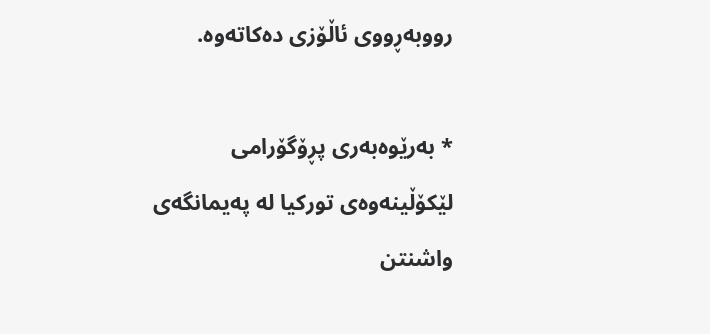رووبه‌ڕووی ئاڵۆزی ده‌كاته‌وه‌.

* به‌رێوه‌به‌ری پڕۆگۆرامی لێكۆڵینه‌وه‌ی توركیا له‌ په‌یمانگه‌ی واشنتن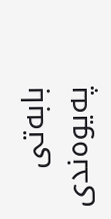بابەتی پەیوەندی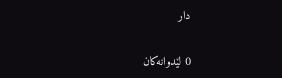دار

0 لێدوانەکان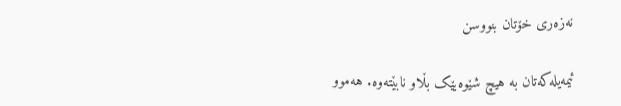نەزەری خۆتان بنووسن

ئیمەیلەکەتان بە هیچ شێوەیێک بڵاو نابێتەوە. هەموو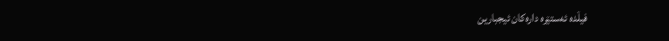فیڵدە ئەستێرە دارەکان ئیجبارین